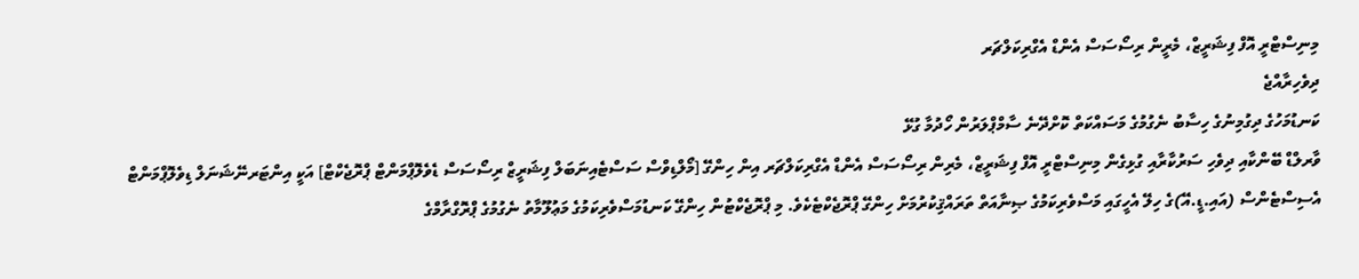މިނިސްޓްރީ އޮފް ފިޝަރީޒް، މެރީން ރިސޯސަސް އެންޑް އެގްރިކަލްޗަރ
ދިވެހިރާއްޖެ
ކަނޑުމަހުގެ ދިގުމިނުގެ ހިސާބު ނެގުމުގެ މަސައްކަތް ކޮށްދޭނެ ސާމްޕްލަރުން ހޯދުމާ ގުޅޭ
ވާރލްޑް ބޭންކާއި ދިވެހި ސަރުކާރާއި ގުޅިގެން މިނިސްޓްރީ އޮފް ފިޝަރީޒް، މެރިން ރިސޯސަސް އެންޑް އެގްރިކަލްޗަރ އިން ހިންގޭ [މޯލްޑިވްސް ސަސްޓެއިނަބަލް ފިޝަރީޒް ރިސޯސަސް ޑެވެލޮޕްމަންޓް ޕްރޮޖެކްޓް] އަކީ އިންޓަރނޭޝަނަލް ޑިވެލޮޕްމަންޓް އެސިސްޓެންސް (އައި.ޑީ.އޭ)ގެ ހިލޭ އެހީގައި މަސްވެރިކަމުގެ ޞިނާއަތް ތަރައްޤިކުރުމަށް ހިންގޭ ޕްރޮޖެކްޓެކެވެ. މި ޕްރޮޖެކްޓުން ހިންގޭ ކަނޑުމަސްވެރިކަމުގެ މަޢުލޫމާތު ނެގުމުގެ ޕްރޮގްރާމްގެ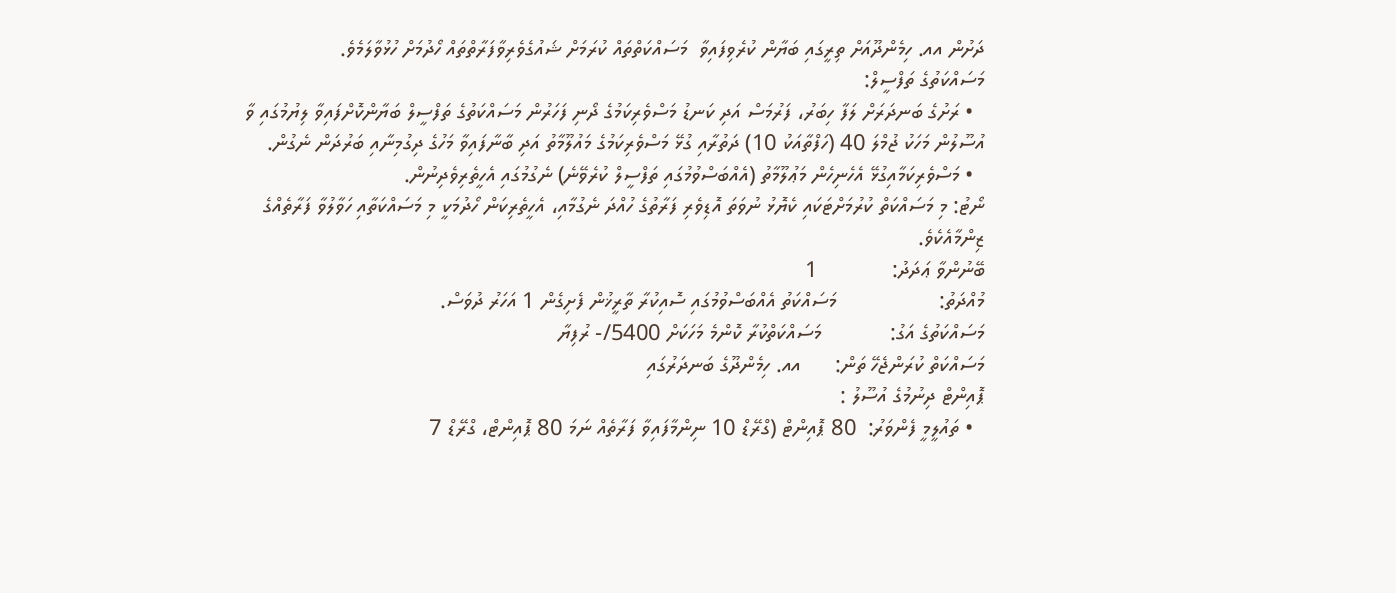ދަށުން އއ. ހިމެންދޫއަށް ތިރީގައި ބަޔާން ކުރެވިފައިވާ  މަސައްކަތްތައް ކުރަމަށް ޝައުގެވެރިވާފަރާތްތައް ހޯދުމަށް ހުޅުވާލަމެވެ.
މަސައްކަތުގެ ތަފްސީލް:
  • ރަށުގެ ބަނދަރަށް ލަފާ ހިބަރު، ފަރުމަސް އަދި ކަނޑު މަސްވެރިކަމުގެ ދޯނި ފަހަރުން މަސައްކަތުގެ ތަފްސީލް ބަޔާންކޮށްފައިވާ ލިޔުމުގައި ވާ އުސޫލުން މަހަކު ޖުމްލަ 40 (ހަފްތާއަކު 10) ދަތުރާއި ގުޅޭ މަސްވެރިކަމުގެ މައުލޫމާތު އަދި ބާނާފައިވާ މަހުގެ ދިގުމިނާއި ބަރުދަން ނެގުން.
  • މަސްވެރިކަމާއިގުޅޭ އެހެނިހެން މަޢުލޫމާތު (އެއްބަސްވުމުގައި ތަފްސީލް ކުރެވޭނެ) ނެގުމުގައި އެހީތެރިވެދިނުން.
ނޯޓު: މި މަސައްކަތް ކުރުމަށްޓަކައި ކެޔޮޅު ނުވަތަ އޮޑިވެރި ފަރާތުގެ ހުއްދަ ނެގުމާއި، އެހީތެރިކަން ހޯދުމަކީ މި މަސައްކަތާއި ހަވާލުވާ ފަރާތެއްގެ ޒިންމާއެކެވެ.
ބޭނުންވާ ޢަދަދު:             1
މުއްދަތު:                  މަސައްކަތު އެއްބަސްވުމުގައި ސޮއިކުރާ ތާރީޚުން ފެށިގެން 1 އަހަރު ދުވަސް.
މަސައްކަތުގެ އަގު:            މަސައްކަތްކުރާ ކޮންމެ މަހަކަށް 5400/- ރުފިޔާ
މަސައްކަތް ކުރަންޖެހޭ ތަން:      އއ. ހިމެންދޫގެ ބަނދަރުގައި
ޕޮއިންޓް ދިނުމުގެ އުސޫލު :
  • ތައުލީމީ ފެންވަރު:  80 ޕޮއިންޓް (ގްރޭޑް 10 ނިންމާފައިވާ ފަރާތެއް ނަމަ 80 ޕޮއިންޓް، ގްރޭޑް 7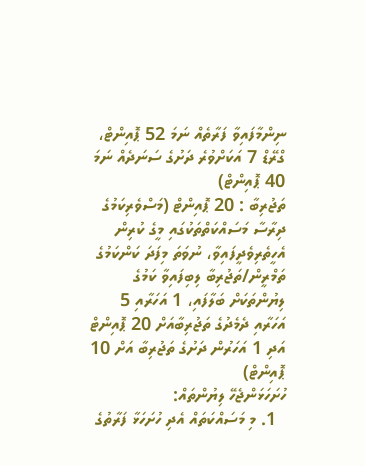ނިންމާފައިވާ ފަރާތެއް ނަމަ 52 ޕޮއިންޓް، ގްރޭޑް 7 އަކަށްވުރެ ދަށުގެ ސަނަދެއް ނަމަ 40 ޕޮއިންޓް)
ތަޖުރިބާ : 20 ޕޮއިންޓް (މަސްވެރިކަމުގެ ދިރާސާ މަސައްކަތްތަކުގައި މީގެ ކުރިން އެހީތެރިވެދީފައިވާ، ނުވަތަ މިފަދަ ކަންކަމުގެ ތަމްރީން/ތަޖުރިބާ ލިބިފައިވާ ކަމުގެ ލިޔުންތަކަށް ބަލާފައި، 1 އަހަރާއި 5 އަހަރާއި ދެމެދުގެ ތަޖުރިބާއަށް 20 ޕޮއިންޓް އަދި 1 އަހަރުން ދަށުގެ ތަޖުރިބާ އަށް 10 ޕޮއިންޓް)
ހުށަހަޅަންޖެހޭ ލިޔުންތައް:
  1. މި މަސައްކަތައް އެދި ހުށަހަޅާ ފަރާތުގެ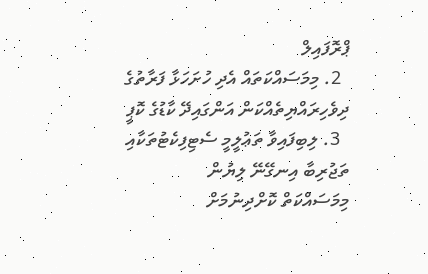ޕްރޮފައިލް
  2. މިމަސައްކަތައް އެދި ހުށަހަޅާ ފަރާތުގެ ދިވެހިރައްޔިތެއްކަން އަންގައިދޭ ކާޑުގެ ކޮޕީ
  3. ލިބިފައިވާ ތަޢުލީމީ ސެޓިފިކެޓުތަކާއި ތަޖުރިބާ އިނގޭނޭ ލިޔުން
މިމަސައްކަތް ކޮށްދިނުމަށް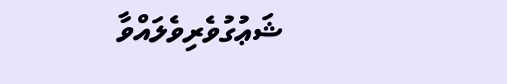ޝަޢުގުވެރިވެލައްވާ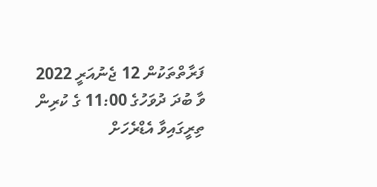ފަރާތްތަކުން 12 ޖެނުއަރީ 2022 ވާ ބުދަ ދުވަހުގެ 11:00 ގެ ކުރިން ތިރީގައިވާ އެޑްރެހަށް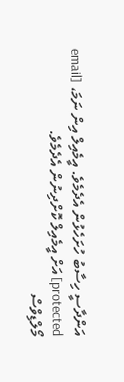އަންދާސީ ހިސާބު ހުށަހެޅުން އެދެމެވެ. އީމެއިލް އިން ނަމަ، [email protected] އަށް އީމެއިލް ކޮށްދިނުން އެދެމެވެ.
މޯލްޑިވްސް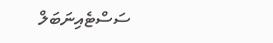ސަސްޓެއިނަބަލް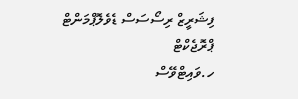ފިޝަރީޒް ރިސޯސަސް ޑެވެލޮޕްމަންޓް ޕްރޮޖެކްޓް
ހ.ވައިޓްވޭސް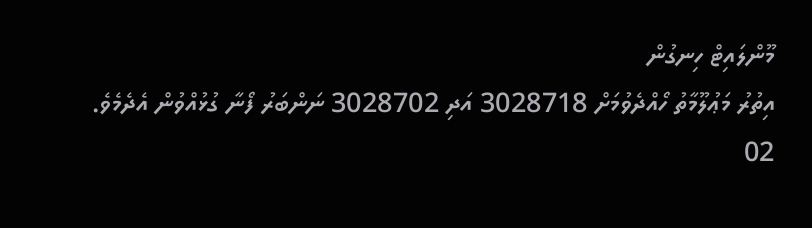މޫންލައިޓް ހިނގުން
އިތުރު މަޢުލޫމާތު ހޯއްދެވުމަށް 3028718 އަދި 3028702 ނަންބަރު ފޯނާ ގުޅުއްވުން އެދެމެވެ.
02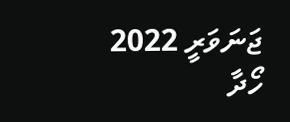ޖަނަވަރީ 2022
ހޯދާ